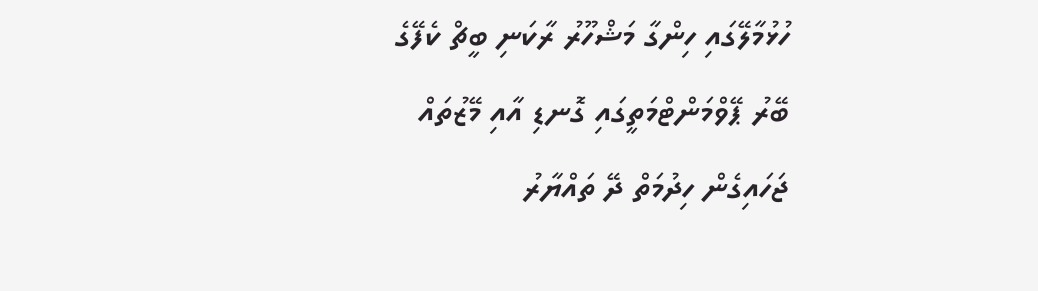ހުޅުމާލޭގައި ހިންގާ މަޝްހޫރު ރާކަނި ބީޗް ކެފޭގެ ބޭރު ޕޭވްމަންޓްމަތީގައި ގޮނޑި އާއި މޭޒުތައް ޖަހައިގެން ހިދުމަތް ދޭ ތައްޔާރު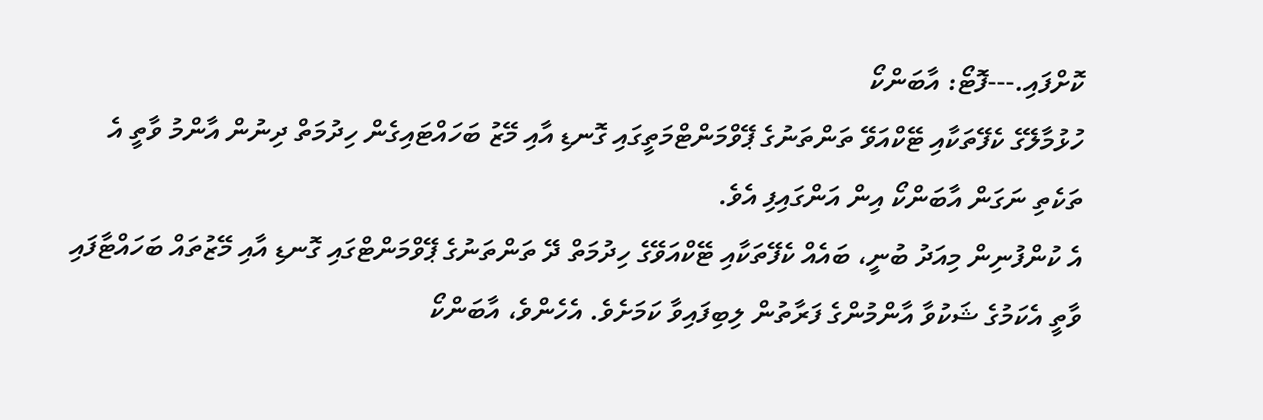ކޮށްފައި.---ފޮޓޯ: އާބަންކޯ
ހުޅުމާލޭގެ ކެފޭތަކާއި ޓޭކްއަވޭ ތަންތަނުގެ ޕޭވްމަންޓްމަތީގައި ގޮނޑި އާއި މޭޒު ބަހައްޓައިގެން ހިދުމަތް ދިނުން އާންމު ވާތީ އެ ތަކެތި ނަގަން އާބަންކޯ އިން އަންގައިފި އެވެ.
އެ ކުންފުނިން މިއަދު ބުނީ، ބައެއް ކެފޭތަކާއި ޓޭކްއަވޭގެ ހިދުމަތް ދޭ ތަންތަނުގެ ޕޭވްމަންޓްގައި ގޮނޑި އާއި މޭޒުތައް ބަހައްޓާފައި ވާތީ އެކަމުގެ ޝަކުވާ އާންމުންގެ ފަރާތުން ލިބިފައިވާ ކަމަށެވެ. އެހެންވެ، އާބަންކޯ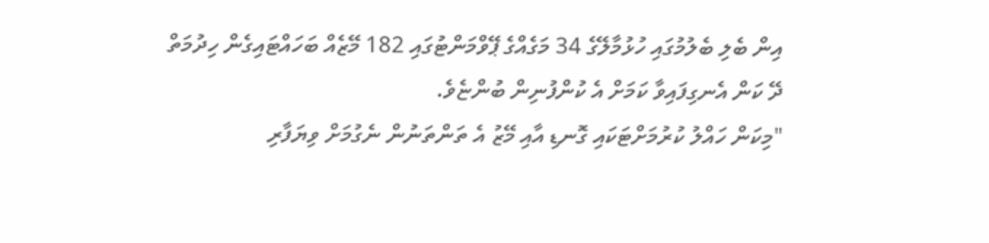އިން ބެލި ބެލުމުގައި ހުޅުމާލޭގެ 34 މަގެއްގެ ޕޭވްމަންޓުގައި 182 މޭޒެއް ބަހައްޓައިގެން ހިދުމަތް ދޭ ކަން އެނގިފައިވާ ކަމަށް އެ ކުންފުނިން ބުންޏެވެ.
"މިކަން ހައްލު ކުރުމަށްޓަކައި ގޮނޑި އާއި މޭޒު އެ ތަންތަނުން ނެގުމަށް ވިޔަފާރި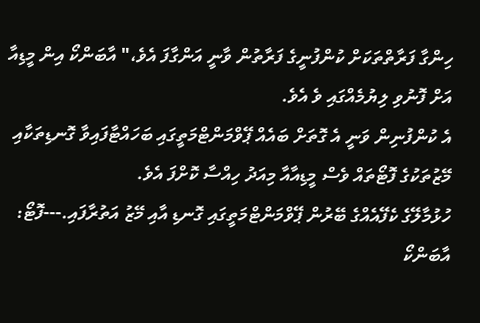ހިންގާ ފަރާތްތަކަށް ކުންފުނީގެ ފަރާތުން ވާނީ އަންގާފަ އެވެ،" އާބަންކޯ އިން މީޑިއާ އަށް ފޮނުވި ލިޔުމެއްގައި ވެ އެވެ.
އެ ކުންފުނިން ވަނީ އެ ގޮތަށް ބައެއް ޕޭވްމަންޓްމަތީގައި ބަހައްޓާފައިވާ ގޮނޑިތަކާއި މޭޒުތަކުގެ ފޮޓޯތައް ވެސް މީޑިއާއާ މިއަދު ހިއްސާ ކޮށްފަ އެވެ.
ހުޅުމާލޭގެ ކެފޭއެއްގެ ބޭރުން ޕޭވްމަންޓްމަތީގައި ގޮނޑި އާއި މޭޒު އަތުރާފައި.---ފޮޓޯ: އާބަންކޯ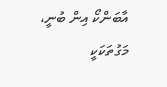އާބަންކޯ އިން ބުނީ، މަގުތަކަކީ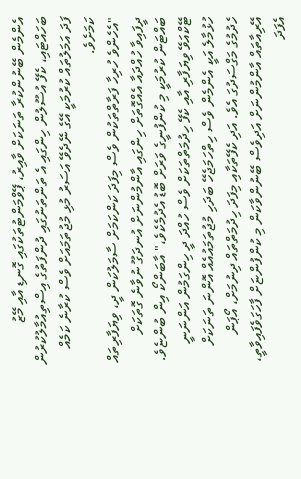އެންމެން ބޭނުންކުރާ ތަނަކަށް ވާއިރު، ޕޭވްމަންޓުތަކުގައި ގޮނޑި އާއި މޭޒު ބަހައްޓައި، ކެފޭ އުސޫލުން ހިންގައި އެ ތަންތަނުގައި ދުންފަތުގެ އިސްތިއުމާލުކުރުން ފަދަ އަމަލުތައް ކުރުމަކީ އޭގެ ނޭދެވޭ އަސަރު މުޅި މުޖުތަމައަށް ވެސް ކުރާނެ ކަމެއް ކަމަށެވެ.
"އެހެންވެ ހުރިހާ ފަރާތްތަކުން ވެސް މިފަދަ ކަންކަމަށް ސާމަލުކަން ދީ، ވިޔަފާރިތައް ދީފައިވާ ހުއްދައާ އެއްގޮތަށް ހިންގައި އާންމުންނަށް އުނދަގޫ ނުވާނެ ގޮތަކަށް ބައްޓަން ކުރުމަކީ މި ކުންފުނީގެ ވަރަށް ބޮޑު އެދުމެކެވެ،" އާބަންކޯ އިން ބުންޏެވެ.
ޓޭކްއަވޭ ވިޔަފާރި އާއި ކެފޭ ހިދުމަތްތަކަށް ވެސް ހުއްދަ ދީ ހިންގަމުން އަންނަނީ ހުޅުމާލެ އަކީ އެންމެން ވެސް ހިތްހަމަޖެހޭ ބަދަހި މުޖުތަމައުއެއް އޮންނަ ތަނަކަށް ހެދުމުގެ މަގްސަދުގަ އެވެ. އަދި ކެފޭތަކާއި މިފަދަ ހިދުމަތްތައް ދިނުމަށް، އޯޕަން އޭރިއާތައް އާންމުންނަށް އަދިވެސް ބޭނުންވާކަން މި ކުންފުންޏަށް ފާހަގަވެފައިވާތީ، އެފަދަ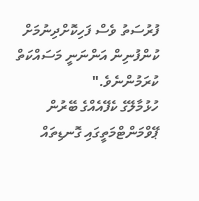ފުރުސަތު ވެސް ފަހިކޮށްދިނުމަށް ކުންފުނިން އަންނަނީ މަސައްކަތް ކުރަމުންނެވެ."
ހުޅުމާލޭގެ ކެފޭއެއްގެ ބޭރުން ޕޭވްމަންޓްމަތީގައި ގޮނޑިތައް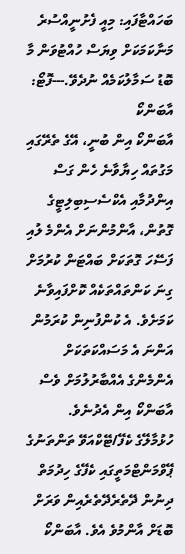ބަހައްޓާފައި: މިއީ ފެށުނީއްސުރެ މަނާކަމަކަށް ވިޔަސް ހުއްޓުވަން މާ ބޮޑު ސަމާލުކަމެއް ނުދެވޭ.---ފޮޓޯ: އާބަންކޯ
އާބަންކޯ އިން ބުނީ، އޭގެ ތެރޭގައި މަގުތައް ހިޔާވާނެ ހެން ގަސް އިންދުމާއި އެކްސެސިބިލިޓީގެ ގޮތުން، އާންމުންނަށް އެންމެ ލުއި ފަސޭހަ ގޮތަކަށް ބައްޓަން ކުރުމަށް ގިނަ ކަންތައްތަކެއް ކޮށްފައިވާނެ ކަމަށެވެ. އެ ކުންފުނިން ކުރަމުން އަންނަ އެ މަސައްކަތަކަށް އެންމެންގެ އެއްބާރުލުމަށް ވެސް އާބަންކޯ އިން އެދުނެވެ.
ހުޅުމާލޭގެ ކެފޭ/ޓޭކްއަވޭ ތަންތަނުގެ ޕޭވްމަންޓްމަތީގައި ކެފޭގެ ހިދުމަތް ދިނުން ދޭތެރެދޭތެރެއިން ވަރަށް ބޮޑަށް އާންމުވެ އެވެ. އާބަންކޯ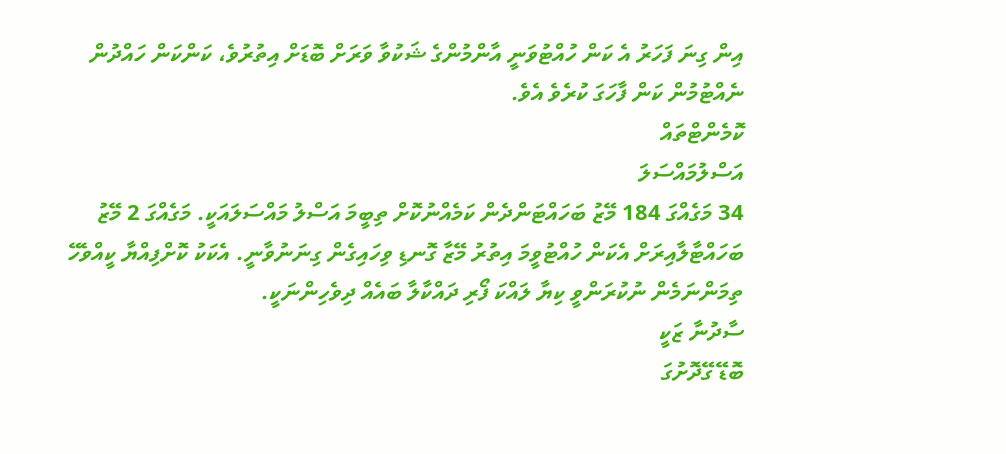އިން ގިނަ ފަހަރު އެ ކަން ހުއްޓުވަނީ އާންމުންގެ ޝަކުވާ ވަރަށް ބޮޑަށް އިތުރުވެ، ކަންކަން ހައްދުން ނެއްޓުމުން ކަން ފާހަގަ ކުރެވެ އެވެ.
ކޮމެންޓްތައް
އަސްލުމައްސަލަ
34 މަގެއްގަ 184 މޭޒު ބަހައްޓަންދެން ކަމެއްނުކޮށް ތިބީމަ އަސްލު މައްސަލައަކީ. މަގެއްގަ 2 މޭޒު ބަހައްޓާލާއިރަށް އެކަން ހުއްޓުވީމަ އިތުރު މޭޒާ ގޮނޑި ވިހައިގެން ގިނަނުވާނީ. އެކަކު ކޮށްފިއްޔާ ކީއްވެހޭ ތިމަންނަމެން ނުކުރަންވީ ކިޔާ ލައްކަ ފޯރި ދައްކާލާ ބައެއް ދިވެހިންނަކީ.
ސާދުނާ ޒަކީ
ބޮޑޭ ގޭދޮށުގަ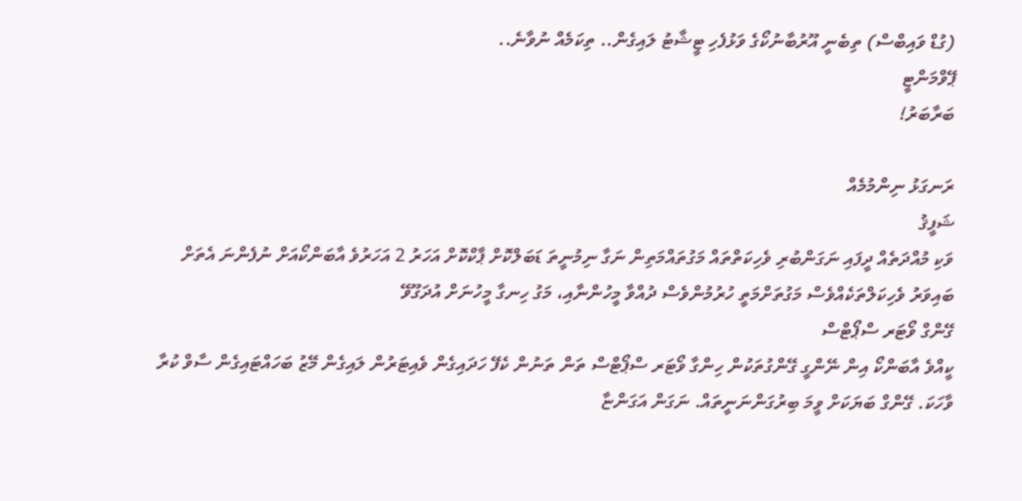(ގުޑް ވައިބްސް) ތިބެނީ އޫރުބާނުކޯގެ ވަޅުފެހި ޓީޝާޓު ލައިގެން.. ތިކަމެއް ނުވާނެ..
ޕޭވްމަންޓީ
ބަރާބަރު!

ރަނގަޅު ނިންމުމެއް
ޝަފީޤު
ވަކި މުއްދަތެއް ދީފައި ނަގަންބުރި ވެހިކަތްތައް މަގުތައްމަތިން ނަގާ ނިމުނީތަ ޑަބަލްކޮށް ޕާކްކޮށް އަހަރު 2 އަހަރުވެ އާބަންކޯއަށް ނުފެންނަ އެތަށް ބައިވަރު ވެހިކަލްތަކެއްވެސް މަގުތަށްމަތީ ހުރުމުންވެސް ދުއްވާ މީހުންނާއި، މަގު ހިނގާ މީހުނަށް އުދަގޫވޭ
ގޭންގް ވޯޓަރ ސްޕޯޓްސް
ކީއްވެ އާބަންކޯ އިން ނޭންގީ ގޭންގުތަކުން ހިންގާ ވޯޓަރ ސްޕޯޓްސް ތަން ތަނުން ކެފޭ ހަދައިގެން ވެއިޓަރުން ލައިގެން މޭޒު ބަހައްޓައިގެން ސާވް ކުރާ ވާހަކަ. ގޭންގް ބަޔަކަށް ވީމަ ބިރުގަންނަނީތައް. ނަގަން އަގަންޏާ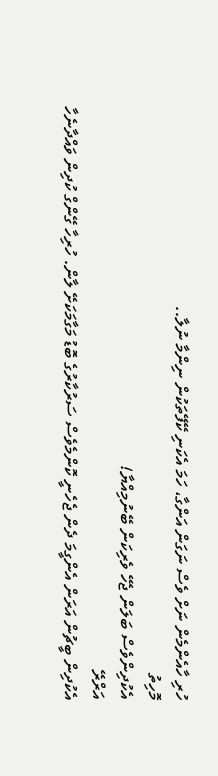ހުރި ހާއެންމެން ނަށް ވެސް ނަގަން އަންގާ، ހަމަ އެކަނި ކޭފޭތަކުން ނިންމާ ނުލާ..
މޮހިތު
އެކުދިންވެސް ބަލަން ޖެހޭ ވެރިކަން ބޭނުމިއްޔާ!
އަރްރޭ
އެކުދިން ބީޗުން އަރަން އެންގީމަ ދެން ޖެހެނީ ކޮންމެވެސް ސަރުކާރުގެ ބޮޑު މަގާމަކަށޭ ލާން. ހުރިހާ ގޭންގް ކުދިން ވައްދާނެހާ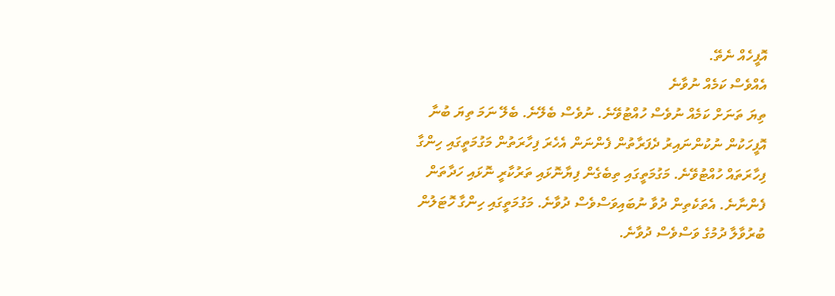އޮފީހެއް ނެތޭ.
އެއްވެސް ކަމެއް ނުވާނެ
ތިޔަ ތަނަށް ކަމެއް ނުވެސް ހުއްޓުވޭނެ. ނުވެސް ބެލޭނެ. ބެލޭ ނަމަ ތިޔަ ބުނާ އޮފީހަކުން ނުކުންނައިރު ދެފަރާތުން ފެންނަން އެހެރަ ފިހާރަތުން މަގުމަތީގައި ހިންގާ ފިހާރަތައް ހުއްޓުވޭނެ. މަގުމަތީގައި ތިބެގެން ފިޔާނޮޅައި ތަރުކާރީ ނޮޅައި ހަދާތަން ފެންނާނެ. އެތަކެތިން ދުވާ ނުބައިވަސްވެސް ދުވާނެ. މަގުމަތީގައި ހިންގާ ހޮޓަލުން ބުރުވާލާ ދުމުގެ ވަސްވެސް ދުވާނެ.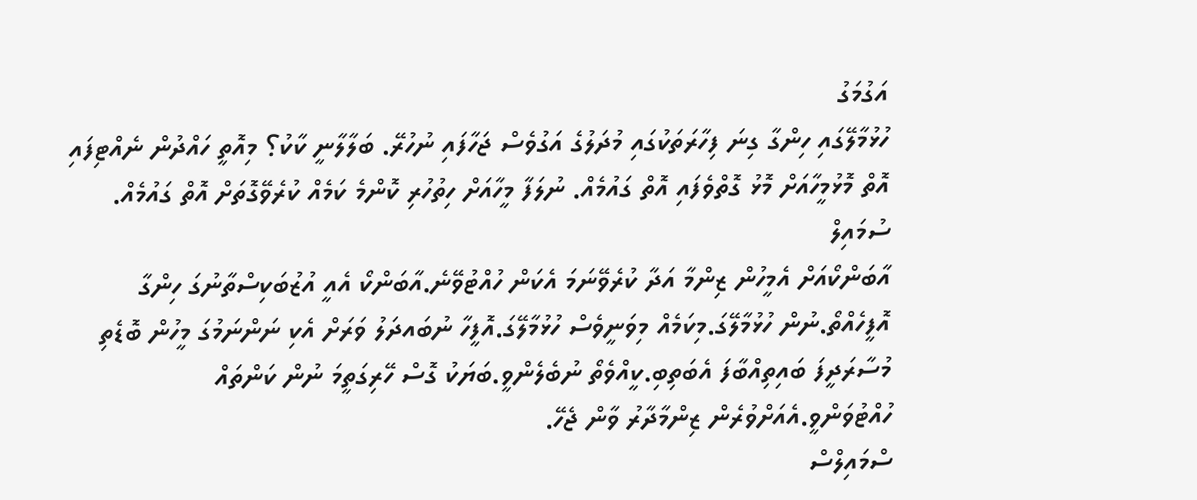އަގުމަގު
ހުޅުމާލޭގައި ހިންގާ ގިނަ ފިހާރަތަކުގައި މުދަލުގެ އަގުވެސް ޖަހާފައި ނުހުރޭ. ބަލާލާނީ ކާކު؟ މިއޮތީ ހައްދުން ނެއްޓިފައި އޮތް މޮޅުމީހާއަށް މޮޅު ގޮތްވެފައި އޮތް ގައުމެއް. ނުލަފާ މީހާއަށް ހިތުހުރި ކޮންމެ ކަމެއް ކުރެވޭގޮތަށް އޮތް ގައުމެއް.
ސުމައިލް
އާބަންކޯއަށް އެމީހުން ޒިންމާ އަދާ ކުރެވޭނަމަ އެކަން ހުއްޓުވޭނެ.އާބަންކޯ އެއީ އުޒުބަކިސްތާނުގަ ހިންގާ އޮފީހެއްތޯ.ނުން ހުޅުމާލޭގަ.މިކަމެއް މިވަނީވެސް ހުޅުމާލޭގަ.އޮފީހާ ނުބައދަލު ވަރަށް އެކި ނަންނަމުގަ މީހުން ބޮޑެތި މުސާރަދީފަ ބައިތިއްބާފަ އެބަތިބި.ކީއްވެތޯ ނުބެލެންވީ.ބަޔަކު ގޮސް ހޭރިގަތީމަ ނުން ކަންތައް ހުއްޓުވަންވީ.އެއަށްވުރެން ޒިންމާދާރު ވާން ޖެހޭ.
ސްމައިލްސް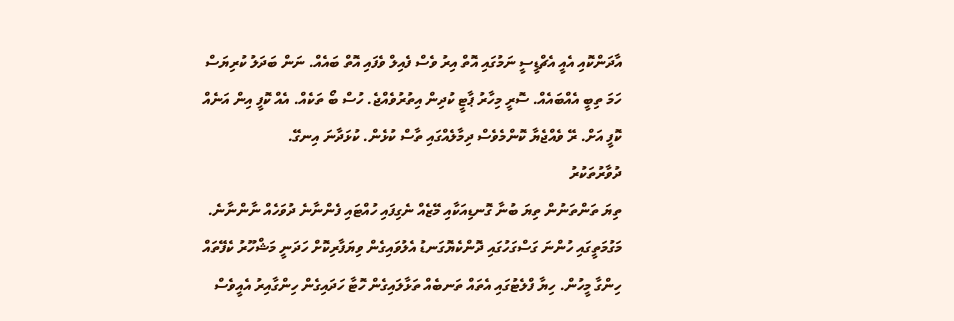އާދަންކޮއި އެއީ އެޗްޑީސީ ނަމުގައި އޮތް އިރު ވެސް ފެއިލް ވެފައި އޮތް ބައެއް. ނަން ބަދަލު ކުރިޔަސް ހަމަ ތިބީ އެއްބައެއް. ސޮރީ މިހާރު ޕާޓީ ކުދިން އިތުރުވެއްޖެ. ހުސް ބޯ ތަކެއް. އެއް ކޮފީ އިން އަނެއް ކޮފީ އަށް. ރޭ ވެއްޖެޔާ ކޮންމެވެސް ދިމާލެއްގައި ތާސް ކުޅެން. ކުޅަދާނަ އިނގޭ.
ދުވާރުތަކުރު
ތިޔަ ތަންތަނުން ތިޔަ ބުނާ ގޮނޑިއަކާއި މޭޒެއް ނެގިފައި ހުއްޓައި ފެންނާނެ ދުވަހެއް ނާންނާނެ. މަގުމަތީގައި ހުންނަ ގަސްގަހުގައި ދޮންކެޔޮގަނޑު އެލުވައިގެން ވިޔަފާރިކޮށް ހަދަނީ މަޝްހޫރު ކެފޭތައް ހިންގާ މީހުން. ހިޔާ ފްލެޓުގައި އެތައް ތަނބެއް ތަޅާލައިގެން ހޮޓާ ހަދައިގެން ހިންގާއިރު އެއީވެސް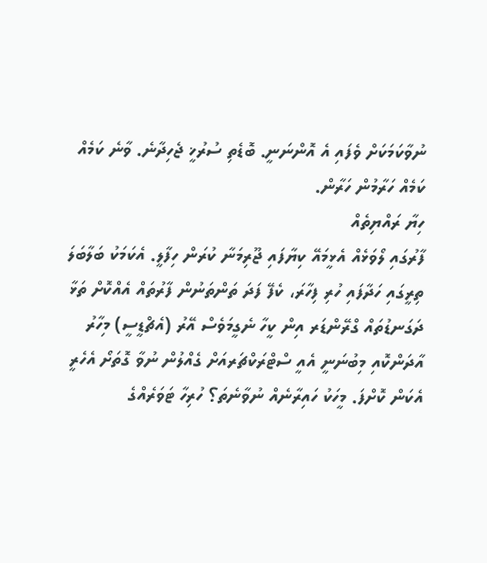ނުވާކަމަކަށް ވެފައި އެ އޮންނަނީ. ބޮޑެތި ސުރުޚީ ޖެހިދާނެ. ވާނެ ކަމެއް ކަމެއް ހަރާމުން ހަރާން.
ހިޔާ ރައްޔިތެއް
ފާރުގައި ލޯވަޅެއް އެޅީމައޭ ކިޔާފައި ޖޫރިމަނާ ކުރަން ހިފާލީ. އެކަމަކު ބަލާބަލަ ތިރީގައި ހަދާފައި ހުރި ފިހާރަ، ކެފޭ ފަދަ ތަންތަނުން ފާރުތައް އެއްކޮށް ތަޅާ ދަގަނޑުތައް ގްރޭންޑަރ އިން ކީހާ ނެގީމަވެސް އޭރު (އެޗްޑީސީ) މިހާރު އާދަންކޮއި މިބުނަނީ އެއީ ސްޓްރަކްޗަރއަށް ގެއްލުން ނުވާ ގޮތަށޯ އެހެރީ އެކަން ކޮށްފަ. މީހަކު ހައިރާނެއް ނުވާނެތަ؟ ހުރިހާ ޓަވަރެއްގެ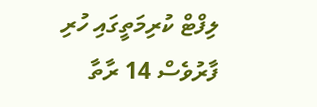ލިފްޓް ކުރިމަތީގައި ހުރި ފާރުވެސް 14 ރާތާ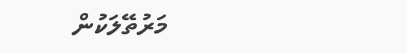މަރުތޭލަކުން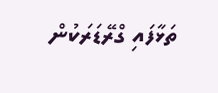ތަޅާފައި ގްރޭޑަރަކުން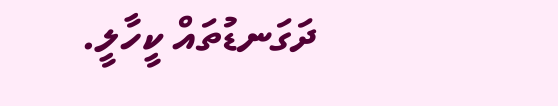ދަގަނޑުތައް ކީހާލީ.